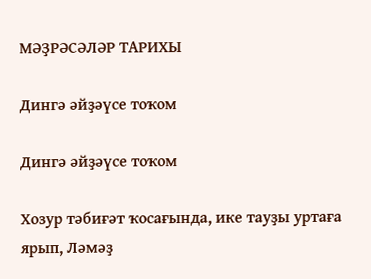МӘҘРӘСӘЛӘР ТАРИХЫ

Дингә әйҙәүсе тоҡом

Дингә әйҙәүсе тоҡом

Хозур тәбиғәт ҡосағында, ике тауҙы уртаға ярып, Ләмәҙ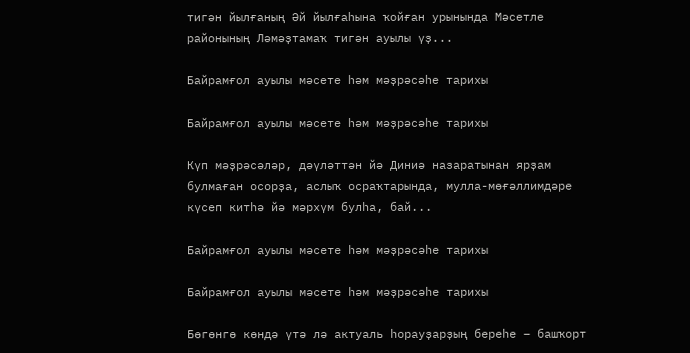тигән йылғаның Әй йылғаһына ҡойған урынында Мәсетле районының Ләмәҙтамаҡ тигән ауылы үҙ...

Байрамғол ауылы мәсете һәм мәҙрәсәһе тарихы

Байрамғол ауылы мәсете һәм мәҙрәсәһе тарихы

Күп мәҙрәсәләр, дәүләттән йә Диниә назаратынан ярҙам булмаған осорҙа, аслыҡ осраҡтарында, мулла-мөғәллимдәре күсеп китһә йә мәрхүм булһа, бай...

Байрамғол ауылы мәсете һәм мәҙрәсәһе тарихы

Байрамғол ауылы мәсете һәм мәҙрәсәһе тарихы

Бөгөнгө көндә үтә лә актуаль һорауҙарҙың береһе – башҡорт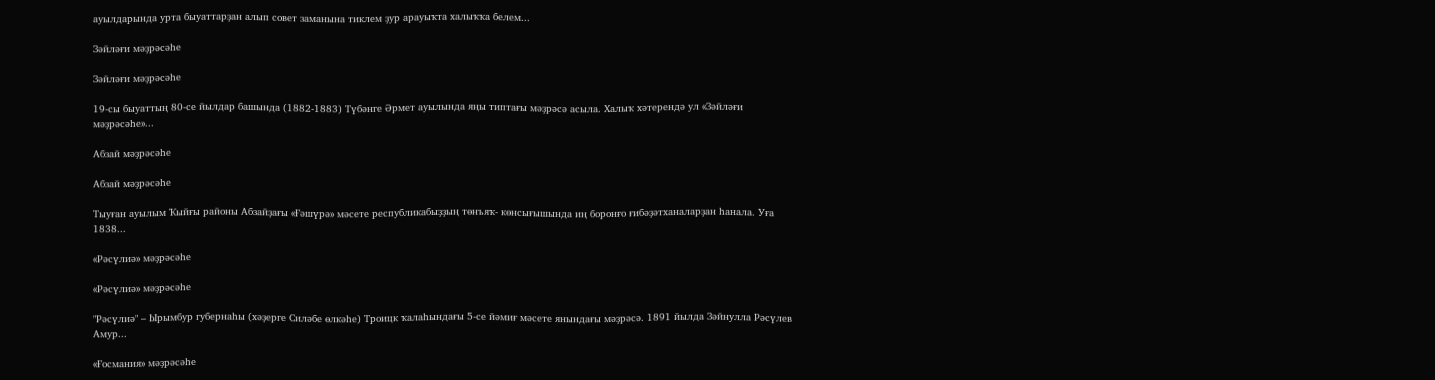ауылдарында урта быуаттарҙан алып совет заманына тиклем ҙур арауыҡта халыҡҡа белем...

Зәйләғи мәҙрәсәһе

Зәйләғи мәҙрәсәһе

19-сы быуаттың 80-се йылдар башында (1882-1883) Түбәнге Әрмет ауылында яңы типтағы мәҙрәсә асыла. Халыҡ хәтерендә ул «Зәйләғи мәҙрәсәһе»...

Абзай мәҙрәсәһе

Абзай мәҙрәсәһе

Тыуған ауылым Ҡыйғы районы Абзайҙағы «Ғәшүрә» мәсете республикабыҙҙың төнъяҡ- көнсығышында иң боронғо ғибәҙәтханаларҙан һанала. Уға 1838...

«Рәсүлиә» мәҙрәсәһе

«Рәсүлиә» мәҙрәсәһе

"Рәсүлиә" – Ырымбур губернаһы (хәҙерге Силәбе өлкәһе) Троицк ҡалаһындағы 5-се йәмиғ мәсете янындағы мәҙрәсә. 1891 йылда Зәйнулла Рәсүлев Амур...

«Ғосмания» мәҙрәсәһе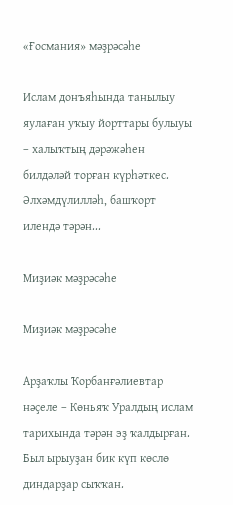«Ғосмания» мәҙрәсәһе

Ислам донъяһында танылыу яулаған уҡыу йорттары булыуы – халыҡтың дәрәжәһен билдәләй торған күрһәткес. Әлхәмдүлилләһ, башҡорт илендә тәрән...

Миҙиәк мәҙрәсәһе

Миҙиәк мәҙрәсәһе

Арҙаҡлы Ҡорбанғәлиевтар нәҫеле – Көньяҡ Уралдың ислам тарихында тәрән эҙ ҡалдырған. Был ырыуҙан бик күп көслө диндарҙар сыҡҡан.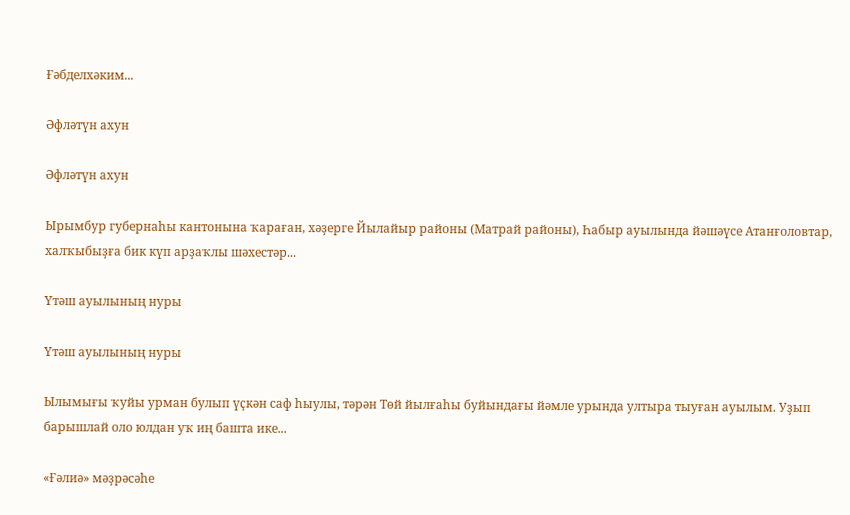Ғәбделхәким...

Әфләтүн ахун

Әфләтүн ахун

Ырымбур губернаһы кантонына ҡараған, хәҙерге Йылайыр районы (Матрай районы), Һабыр ауылында йәшәүсе Атанғоловтар, халҡыбыҙға бик күп арҙаҡлы шәхестәр...

Үтәш ауылының нуры

Үтәш ауылының нуры

Ылымығы ҡуйы урман булып үҫкән саф һыулы, тәрән Төй йылғаһы буйындағы йәмле урында ултыра тыуған ауылым. Уҙып барышлай оло юлдан уҡ иң башта ике...

«Ғәлиә» мәҙрәсәһе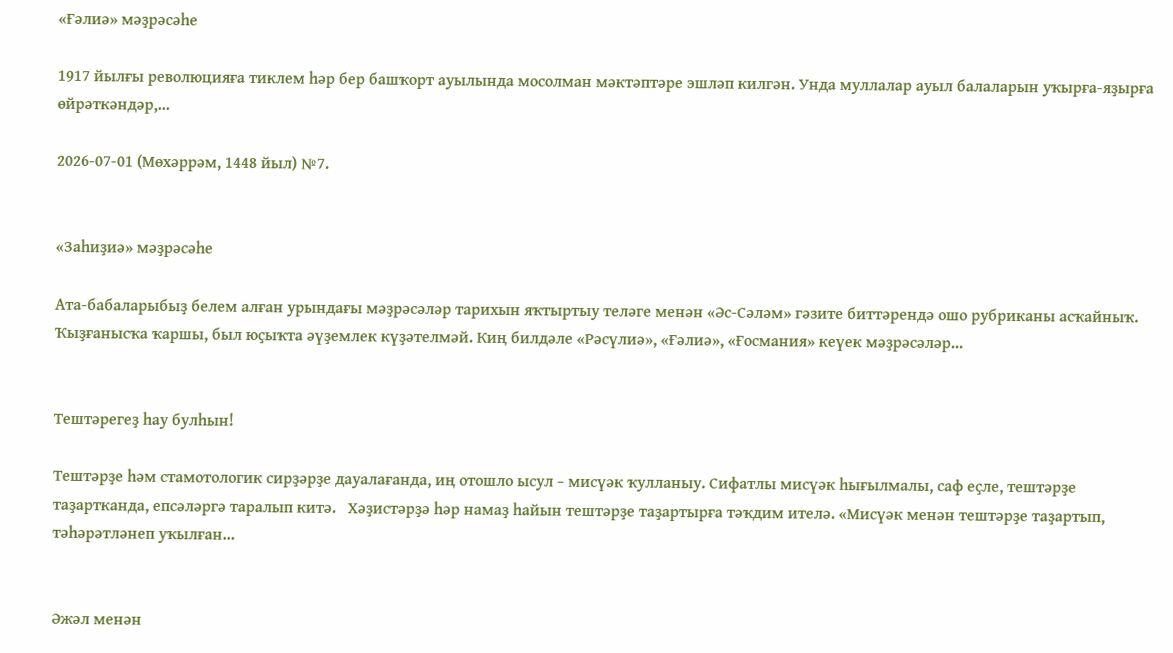«Ғәлиә» мәҙрәсәһе

1917 йылғы революцияға тиклем һәр бер башҡорт ауылында мосолман мәктәптәре эшләп килгән. Унда муллалар ауыл балаларын уҡырға-яҙырға өйрәткәндәр,...

2026-07-01 (Мөхәррәм, 1448 йыл) №7.


«Заһиҙиә» мәҙрәсәһе

Ата-бабаларыбыҙ белем алған урындағы мәҙрәсәләр тарихын яҡтыртыу теләге менән «Әс-Сәләм» гәзите биттәрендә ошо рубриканы асҡайныҡ.   Ҡыҙғанысҡа ҡаршы, был юҫыҡта әүҙемлек күҙәтелмәй. Киң билдәле «Рәсүлиә», «Ғәлиә», «Ғосмания» кеүек мәҙрәсәләр...


Тештәрегеҙ һау булһын!

Тештәрҙе һәм стамотологик сирҙәрҙе дауалағанда, иң отошло ысул − мисүәк ҡулланыу. Сифатлы мисүәк һығылмалы, саф еҫле, тештәрҙе таҙартканда, епсәләргә таралып китә.   Хәҙистәрҙә һәр намаҙ һайын тештәрҙе таҙартырға тәҡдим ителә. «Мисүәк менән тештәрҙе таҙартып, тәһәрәтләнеп уҡылған...


Әжәл менән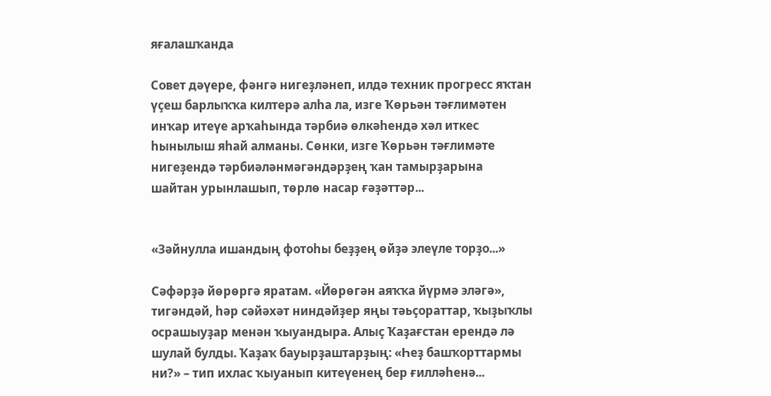яғалашҡанда

Совет дәүере, фәнгә нигеҙләнеп, илдә техник прогресс яҡтан үҫеш барлыҡҡа килтерә алһа ла, изге Ҡөрьән тәғлимәтен инҡар итеүе арҡаһында тәрбиә өлкәһендә хәл иткес һынылыш яһай алманы. Сөнки, изге Ҡөрьән тәғлимәте нигеҙендә тәрбиәләнмәгәндәрҙең ҡан тамырҙарына шайтан урынлашып, төрлө насар ғәҙәттәр...


«Зәйнулла ишандың фотоһы беҙҙең өйҙә элеүле торҙо...»

Сәфәрҙә йөрөргә яратам. «Йөрөгән аяҡҡа йүрмә эләгә», тигәндәй, һәр сәйәхәт ниндәйҙер яңы тәьҫораттар, ҡыҙыҡлы осрашыуҙар менән ҡыуандыра. Алыҫ Ҡаҙағстан ерендә лә шулай булды. Ҡаҙаҡ бауырҙаштарҙың: «Һеҙ башҡорттармы ни?» – тип ихлас ҡыуанып китеүенең бер ғилләһенә...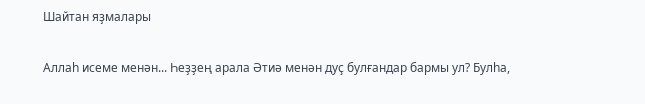Шайтан яҙмалары

Аллаһ исеме менән... Һеҙҙең арала Әтиә менән дуҫ булғандар бармы ул? Булһа,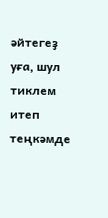әйтегеҙ уға, шул тиклем итеп теңкәмде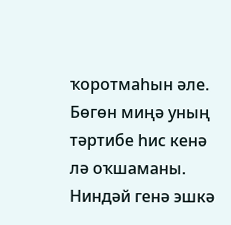ҡоротмаһын әле. Бөгөн миңә уның тәртибе һис кенә лә оҡшаманы. Ниндәй генә эшкә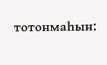тотонмаһын: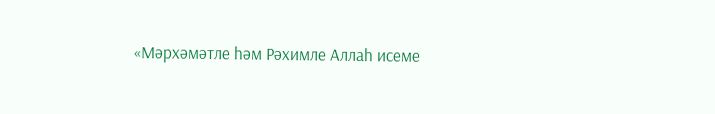«Мәрхәмәтле һәм Рәхимле Аллаһ исеме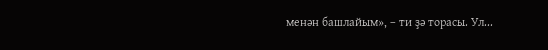менән башлайым», – ти ҙә торасы. Ул...